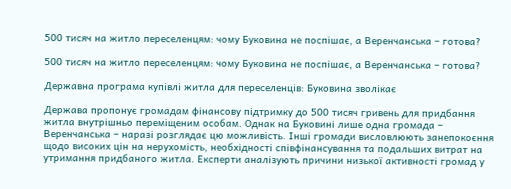500 тисяч на житло переселенцям: чому Буковина не поспішає, а Веренчанська – готова?

500 тисяч на житло переселенцям: чому Буковина не поспішає, а Веренчанська – готова?

Державна програма купівлі житла для переселенців: Буковина зволікає

Держава пропонує громадам фінансову підтримку до 500 тисяч гривень для придбання житла внутрішньо переміщеним особам. Однак на Буковині лише одна громада – Веренчанська – наразі розглядає цю можливість. Інші громади висловлюють занепокоєння щодо високих цін на нерухомість, необхідності співфінансування та подальших витрат на утримання придбаного житла. Експерти аналізують причини низької активності громад у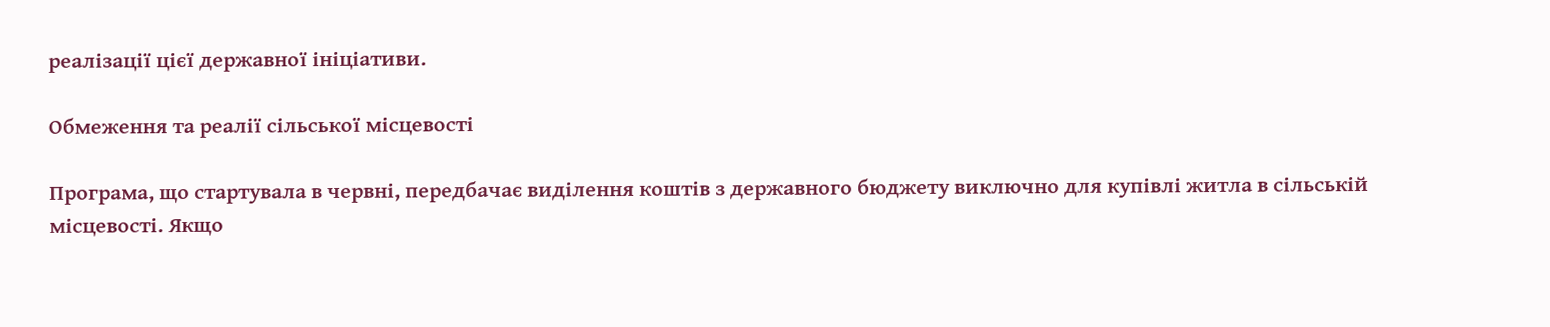реалізації цієї державної ініціативи.

Обмеження та реалії сільської місцевості

Програма, що стартувала в червні, передбачає виділення коштів з державного бюджету виключно для купівлі житла в сільській місцевості. Якщо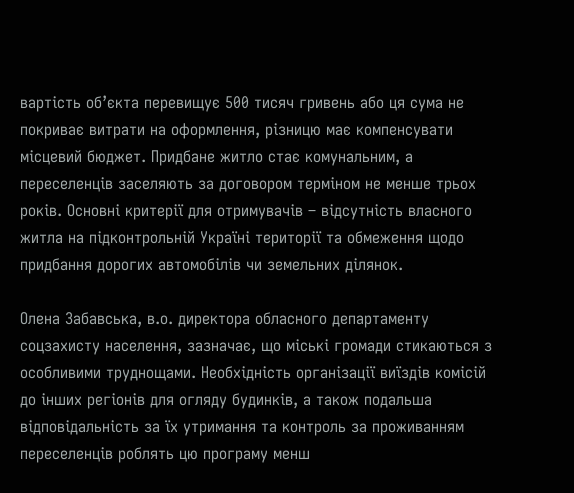вартість об’єкта перевищує 500 тисяч гривень або ця сума не покриває витрати на оформлення, різницю має компенсувати місцевий бюджет. Придбане житло стає комунальним, а переселенців заселяють за договором терміном не менше трьох років. Основні критерії для отримувачів – відсутність власного житла на підконтрольній Україні території та обмеження щодо придбання дорогих автомобілів чи земельних ділянок.

Олена Забавська, в.о. директора обласного департаменту соцзахисту населення, зазначає, що міські громади стикаються з особливими труднощами. Необхідність організації виїздів комісій до інших регіонів для огляду будинків, а також подальша відповідальність за їх утримання та контроль за проживанням переселенців роблять цю програму менш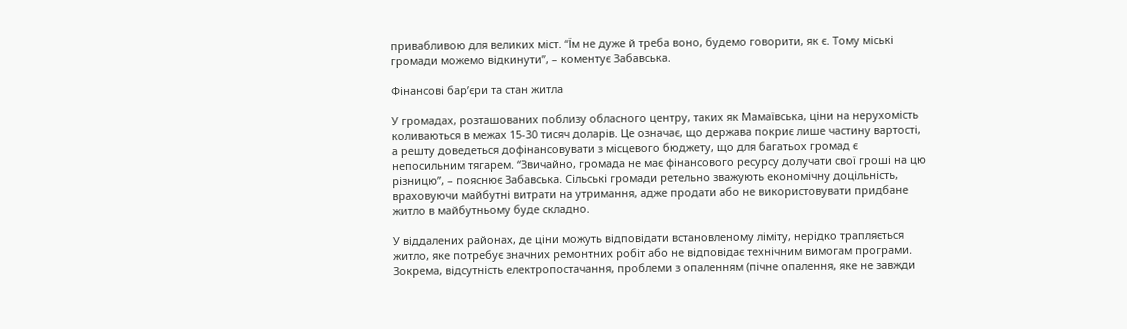привабливою для великих міст. “Їм не дуже й треба воно, будемо говорити, як є. Тому міські громади можемо відкинути”, – коментує Забавська.

Фінансові бар’єри та стан житла

У громадах, розташованих поблизу обласного центру, таких як Мамаївська, ціни на нерухомість коливаються в межах 15-30 тисяч доларів. Це означає, що держава покриє лише частину вартості, а решту доведеться дофінансовувати з місцевого бюджету, що для багатьох громад є непосильним тягарем. “Звичайно, громада не має фінансового ресурсу долучати свої гроші на цю різницю”, – пояснює Забавська. Сільські громади ретельно зважують економічну доцільність, враховуючи майбутні витрати на утримання, адже продати або не використовувати придбане житло в майбутньому буде складно.

У віддалених районах, де ціни можуть відповідати встановленому ліміту, нерідко трапляється житло, яке потребує значних ремонтних робіт або не відповідає технічним вимогам програми. Зокрема, відсутність електропостачання, проблеми з опаленням (пічне опалення, яке не завжди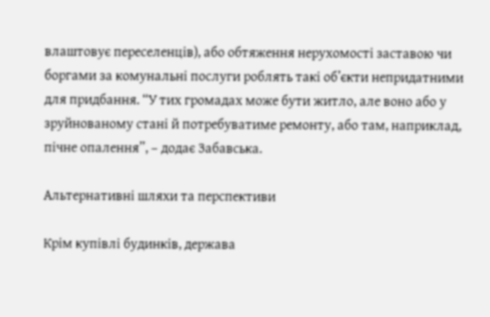влаштовує переселенців), або обтяження нерухомості заставою чи боргами за комунальні послуги роблять такі об’єкти непридатними для придбання. “У тих громадах може бути житло, але воно або у зруйнованому стані й потребуватиме ремонту, або там, наприклад, пічне опалення”, – додає Забавська.

Альтернативні шляхи та перспективи

Крім купівлі будинків, держава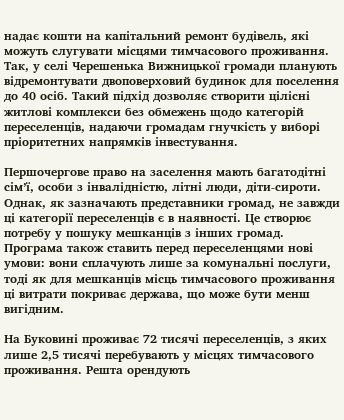надає кошти на капітальний ремонт будівель, які можуть слугувати місцями тимчасового проживання. Так, у селі Черешенька Вижницької громади планують відремонтувати двоповерховий будинок для поселення до 40 осіб. Такий підхід дозволяє створити цілісні житлові комплекси без обмежень щодо категорій переселенців, надаючи громадам гнучкість у виборі пріоритетних напрямків інвестування.

Першочергове право на заселення мають багатодітні сім’ї, особи з інвалідністю, літні люди, діти-сироти. Однак, як зазначають представники громад, не завжди ці категорії переселенців є в наявності. Це створює потребу у пошуку мешканців з інших громад. Програма також ставить перед переселенцями нові умови: вони сплачують лише за комунальні послуги, тоді як для мешканців місць тимчасового проживання ці витрати покриває держава, що може бути менш вигідним.

На Буковині проживає 72 тисячі переселенців, з яких лише 2,5 тисячі перебувають у місцях тимчасового проживання. Решта орендують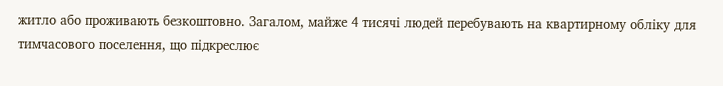житло або проживають безкоштовно. Загалом, майже 4 тисячі людей перебувають на квартирному обліку для тимчасового поселення, що підкреслює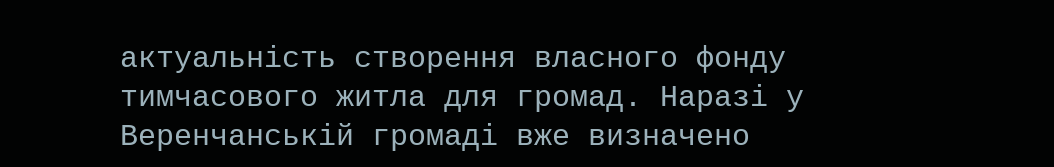актуальність створення власного фонду тимчасового житла для громад. Наразі у Веренчанській громаді вже визначено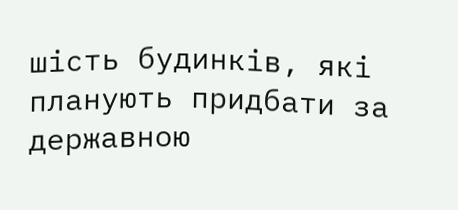шість будинків, які планують придбати за державною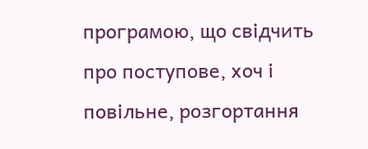програмою, що свідчить про поступове, хоч і повільне, розгортання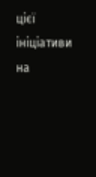цієї ініціативи на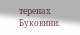теренах Буковини.